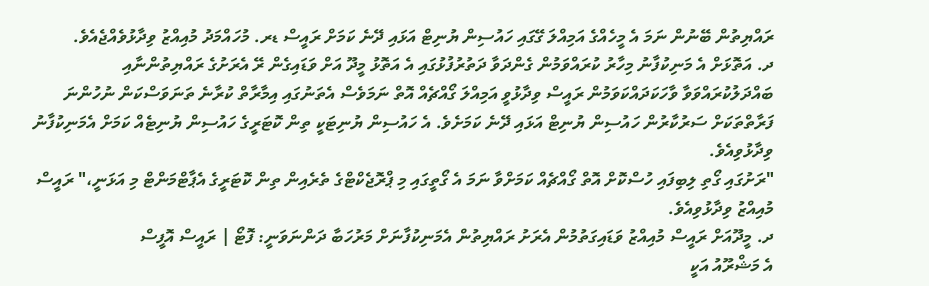ރައްޔިތުން ބޭނުން ނަމަ އެ މީހެއްގެ އަމިއްލަ ގޭގައި ހައުސިން ޔުނިޓް އަޅައި ދޭނެ ކަމަށް ރައީސް ޑރ. މުހައްމަދު މުއިއްޒު ވިދާޅުވެއްޖެއެވެ.
ދ. އަތޮޅަށް އެ މަނިކުފާނު މިހާރު ކުރައްވަމުން ގެންދަވާ ދަތުރުފުޅުގައި އެ އަތޮޅު މީދޫ އަށް ވަޑައިގެން ރޭ އެރަށުގެ ރައްޔިތުންނާއި ބައްދަލުކުރައްވަވާ ވާހަކަދައްކަވަމުން ރައީސް ވިދާޅުވީ އަމިއްލަ ގޯއްޗެއް އޮތް ނަމަވެސް އެތަނުގައި އިމާރާތް ކުރާނެ ތަނަވަސްކަން ނުހުންނަ ފަރާތްތަކަށް ސަރުކާރުން ހައުސިން ޔުނިޓް އަޅައި ދޭނެ ކަމަށެވެ. އެ ހައުސިން ޔުނިޓަކީ ތިން ކޮޓަރީގެ ހައުސިން ޔުނިޓެއް ކަމަށް އެމަނިކުފާނު ވިދާޅުވިއެވެ.
"ރަށުގައި ގޯތި ލިބިފައި ހުސްކޮށް އޮތް ގޯއްޗެއް ކަމަށްވާ ނަމަ އެ ގޯތީގައި މި ޕްރޮޖެކްޓްގެ ތެރެއިން ތިން ކޮޓަރީގެ އެޕާޓްމަންޓް މި އަޅަނީ،" ރައީސް މުއިއްޒު ވިދާޅުވިއެވެ.
ދ. މީދޫއަށް ރައީސް މުއިއްޒު ވަޑައިގަތުމުން އެރަށު ރައްޔިތުން އެމަނިކުފާނަށް މަރުހަބާ ދަންނަވަނީ: ފޮޓޯ | ރައީސް އޮފީސް
އެ މަޝްރޫއު އަކީ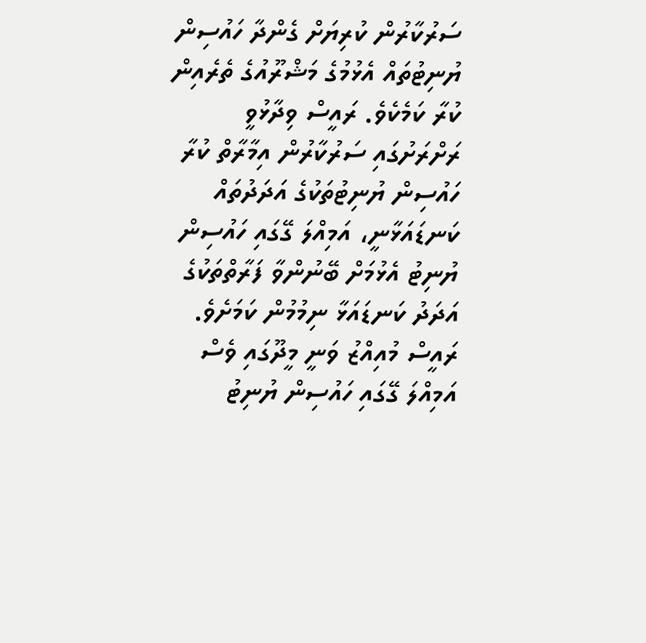ސަރުކާރުން ކުރިޔަށް ގެންދާ ހައުސިން ޔުނިޓުތައް އެޅުމުގެ މަޝްރޫއުގެ ތެރެއިން ކުރާ ކަމެކެވެ. ރައީސް ވިދާޅުވީ ރަށްރަށުގައި ސަރުކާރުން އިމާރާތް ކުރާ ހައުސިން ޔުނިޓުތަކުގެ އަދަދުތައް ކަނޑައަޅާނީ، އަމިއްލަ ގޭގައި ހައުސިން ޔުނިޓު އެޅުމަށް ބޭނުންވާ ފަރާތްތަކުގެ އަދަދު ކަނޑައަޅާ ނިމުމުން ކަމަށެވެ.
ރައީސް މުއިއްޒު ވަނީ މީދޫގައި ވެސް އަމިއްލަ ގޭގައި ހައުސިން ޔުނިޓު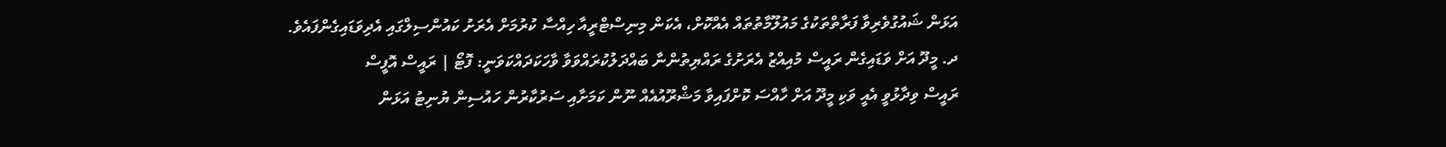އަޅަން ޝައުގުވެރިވާ ފަރާތްތަކުގެ މައުލޫމާތުތައް އެއްކޮށް، އެކަން މިނިސްޓްރީއާ ހިއްސާ ކުރުމަށް އެރަށު ކައުންސިލްގައި އެދިވަޑައިގެންފައެވެ.
ދ. މީދޫ އަށް ވަޑައިގެން ރައީސް މުއިއްޒު އެރަށުގެ ރައްޔިތުންނާ ބައްދަލުކުރައްވަވާ ވާހަކަދައްކަވަނީ: ފޮޓޯ | ރައީސް އޮފީސް
ރައީސް ވިދާޅުވީ އެއީ ވަކި މީދޫ އަށް ހާއްސަ ކޮށްފައިވާ މަޝްރޫއުއެއް ނޫން ކަމަށާއި ސަރުކާރުން ހައުސިން ޔުނިޓު އަޅަން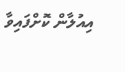އިއުލާން ކޮށްފައިވާ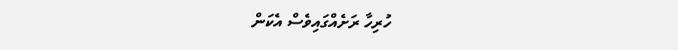ހުރިހާ ރަށެއްގައިވެސް އެކަން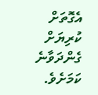އެގޮތަށް ކުރިޔަށް ގެންދަވާނެ ކަމަށެވެ.